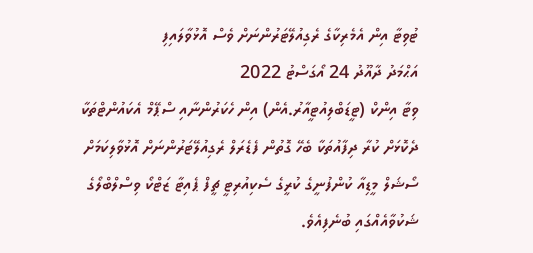ޓުވިޓާ އިން އެމެރިކާގެ ރެގިއުލޭޓަރުންނަށް ވެސް އޮޅުވާލައިފި
އަޙްމަދު ދާއޫދު 24 އޯގަސްޓު 2022
ވިޓާ އިންކް (ޓީޑަބްލިއުޓީއާރު.އެން) އިން ހެކަރުންނާއި ސްޕޭމް އެކައުންޓްތަކާ ދެކޮޅަށް ކުރާ ދިފާއުތަކާ ބެހޭ ގޮތުން ފެޑެރަލް ރެގިއުލޭޓަރުންނަށް އޮޅުވާލިކަމަށް ސޯޝަލް މީޑިއާ ކުންފުނީގެ ކުރީގެ ސެކިއުރިޓީ ޗީފް ޕެއިޓާ ޒަޓްކޯ ވިސްލްބްލޯގެ ޝަކުވާއެއްގައި ބުނެފިއެވެ.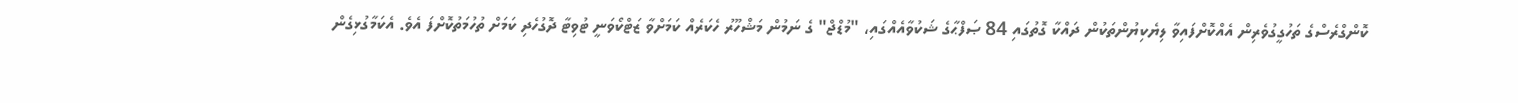ކޮންގްރެސްގެ ތަހުގީގުވެރިން އެއްކޮށްފައިވާ ލިޔެކިޔުންތަކުން ދައްކާ ގޮތުގައި 84 ޞަފްޙާގެ ޝަކުވާއެއްގައި، "މުޑްޖް" ގެ ނަމުން މަޝްހޫރު ހެކަރެއް ކަމަށްވާ ޒަޓްކޯވަނީ ޓުވިޓާ ދޮގުހެދި ކަމަށް ތުހުމަތުކޮށްފަ އެވެ. އެކަމާގުޅިގެން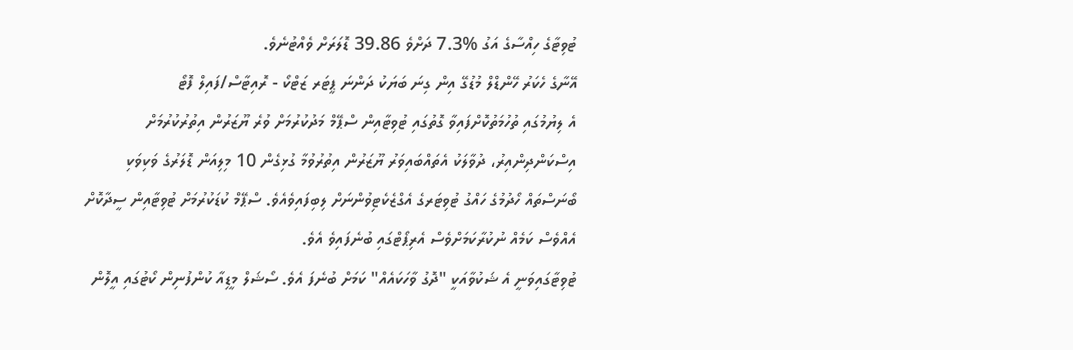ޓުވިޓާގެ ހިއްސާގެ އަގު %7.3 ދަށްވެ 39.86 ޑޮލަރަށް ވެއްޓުނެވެ.
އޭނާގެ ހެކަރު ހޭންޑްލް މުޑުގޭ އިން ގިނަ ބަޔަކު ދަންނަ ޕީޓަރ ޒަޓްކޯ - ރޮއިޓާސް/ފައިލް ފޮޓޯ
އެ ލިޔުމުގައި ތުހުމަތުކޮށްފައިވާ ގޮތުގައި ޓުވިޓާއިން ސްޕޭމް މަދުކުރުމަށް ވުރެ ޔޫޒަރުން އިތުރުކުރުމަށް އިސްކަންދިންއިރު، ދުވާލަކު އެތައްބައިވަރު ޔޫޒަރުން އިތުރުވުމާ ގުޅިގެން 10 މިލިއަން ޑޮލަރުގެ ވަކިވަކި ބޯނަސްތައް ހޯދުމުގެ ހައްގު ޓުވިޓަރގެ އެގްޒެކެޓިވުންނަށް ލިބިފައިވެއެވެ. ސްޕޭމް ކުޑަކުރުމަށް ޓުވިޓާއިން ސީދާކޮށް އެއްވެސް ކަމެއް ނުކުރާކަމަށްވެސް އެރިޕޯޓްގައި ބުނެފައިވެ އެވެ.
ޓުވިޓާގައިވަނީ އެ ޝަކުވާއަކީ "ދޮގު ވާހަކައެއް" ކަމަށް ބުނެފަ އެވެ. ސޯޝަލް މީޑިއާ ކުންފުނިން ކޯޓުގައި އީލޮން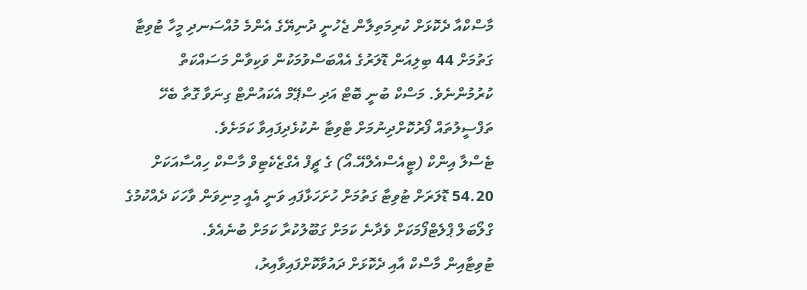މާސްކްއާ ދެކޮޅަށް ކުރިމަތިލާން ޖެހުނީ ދުނިޔޭގެ އެންމެ މުއްސަނދި މީހާ ޓުވިޓާ ގަތުމަށް 44 ބިލިއަން ޑޮލަރުގެ އެއްބަސްވުމަކުން ވަކިވާން މަސައްކަތް ކުރުމުންނެވެ. މަސްކް ބުނީ ބޮޓް އަދި ސްޕޭމް އެކައުންޓް ގިނަވާ ގޮތާ ބެހޭ ތަފްސީލުތައް ފޯރުކޮށްދިނުމަށް ޓްވިޓާ ނުކުޅެދިފައިވާ ކަމަށެވެ.
ޓެސްލާ އިންކް (ޓީއެސްއެލްއޭ.އޯ) ގެ ޗީފް އެގްޒެކެޓިވް މާސްކް ހިއްސާއަކަށް 54.20 ޑޮލަރަށް ޓުވިޓާ ގަތުމަށް ހުށަހަޅާފައި ވަނީ އެއީ މިނިވަން ވާހަކަ ދެއްކުމުގެ ގްލޯބަލް ޕްލެޓްފޯމަކަށް ވެދާނެ ކަމަށް ގަބޫލުކުރާ ކަމަށް ބުނެއެވެ.
ޓުވިޓާއިން މާސްކް އާއި ދެކޮޅަށް ދައުވާކޮށްފައިވާއިރު،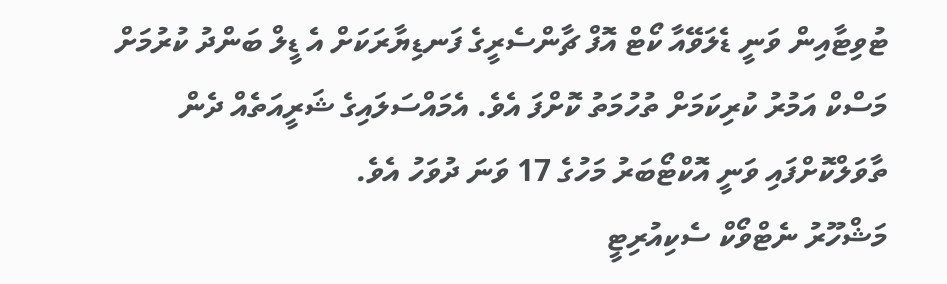ޓުވިޓާއިން ވަނީ ޑެލަވޭއާ ކޯޓް އޮފް ޗާންސެރީގެ ފަނޑިޔާރަކަށް އެ ޑީލް ބަންދު ކުރުމަށް މަސްކް އަމުރު ކުރިކަމަށް ތުހުމަތު ކޮށްފަ އެވެ. އެމައްސަލައިގެ ޝަރީއަތެއް ދެން ތާވަލްކޮށްފައި ވަނީ އޮކްޓޯބަރު މަހުގެ 17 ވަނަ ދުވަހު އެވެ.
މަޝްހޫރު ނެޓްވޯކް ސެކިއުރިޓީ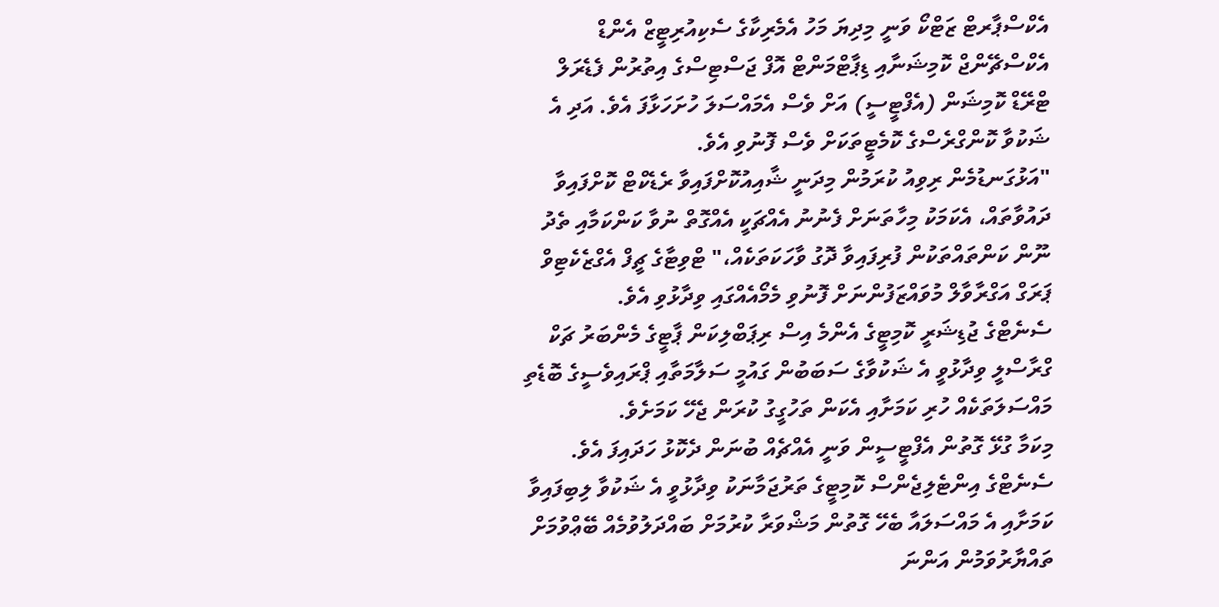އެކްސްޕާރޓް ޒަޓްކޯ ވަނީ މިދިޔަ މަހު އެމެރިކާގެ ސެކިއުރިޓީޒް އެންޑް އެކްސްޗޭންޖް ކޮމިޝަނާއި ޑިޕާޓްމަންޓް އޮފް ޖަސްޓިސްގެ އިތުރުން ފެޑެރަލް ޓްރޭޑް ކޮމިޝަން (އެފްޓީސީ) އަށް ވެސް އެމައްސަލަ ހުށަހަޅާފަ އެވެ. އަދި އެ ޝަކުވާ ކޮންގްރެސްގެ ކޮމެޓީތަކަށް ވެސް ފޮނުވި އެވެ.
"އަޅުގަނޑުމެން ރިވިއު ކުރަމުން މިދަނީ ޝާއިއުކޮށްފައިވާ ރެޑެކްޓް ކޮށްފައިވާ ދައުވާތައް، އެކަމަކު މިހާތަނަށް ފެނުނު އެއްޗަކީ އެއްގޮތް ނުވާ ކަންކަމާއި ތެދު ނޫން ކަންތައްތަކުން ފުރިފައިވާ ދޮގު ވާހަކަތަކެއް،" ޓްވިޓާގެ ޗީފް އެގްޒެކެޓިވް ޕަރަގް އަގްރާވާލް މުވައްޒަފުންނަށް ފޮނުވި މެމޯއެއްގައި ވިދާޅުވި އެވެ.
ސެނެޓްގެ ޖުޑިޝަރީ ކޮމިޓީގެ އެންމެ އިސް ރިޕަބްލިކަން ޕާޓީގެ މެންބަރު ޗަކް ގްރާސްލީ ވިދާޅުވީ އެ ޝަކުވާގެ ސަބަބުން ގައުމީ ސަލާމަތާއި ޕްރައިވެސީގެ ބޮޑެތި މައްސަލަތަކެއް ހުރި ކަމަށާއި އެކަން ތަހުގީގު ކުރަން ޖެހޭ ކަމަށެވެ.
މިކަމާ ގުޅޭ ގޮތުން އެފްޓީސީން ވަނީ އެއްޗެއް ބުނަން ދެކޮޅު ހަދައިފަ އެވެ. ސެނެޓްގެ އިންޓެލިޖެންސް ކޮމިޓީގެ ތަރުޖަމާނަކު ވިދާޅުވީ އެ ޝަކުވާ ލިބިފައިވާ ކަމަށާއި އެ މައްސަލައާ ބެހޭ ގޮތުން މަޝްވަރާ ކުރުމަށް ބައްދަލުވުމެއް ބޭޢްވުމަށް ތައްޔާރުވަމުން އަންނަ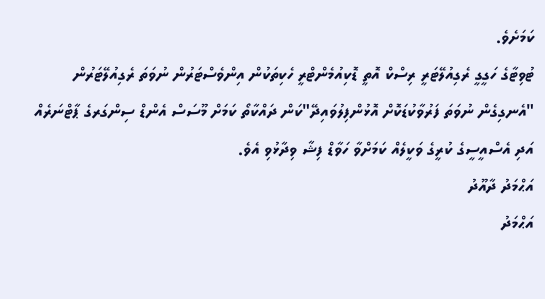ކަމަށެވެ.
ޓުވިޓާގެ ހަގީގީ ރެގިއުލޭޓަރީ ރިސްކް އޮތީ ޑޮކިއުމެންޓްރީ ހެކިތަކުން އިންވެސްޓަރުން ނުވަތަ ރެގިއުލޭޓަރުން "އެނގިގެން ނުވަތަ ފަރުވާކުޑަކޮށް އޮޅުންފިލުވައިދޭ"ކަން ދައްކާތޯ ކަމަށް މޫސަސް އެންޑް ސިންގަރގެ ޕާޓްނަރެއް އަދި އެސްއީސީގެ ކުރީގެ ވަކީލެއް ކަމަށްވާ ހަވާޑް ފިޝާ ވިދާޅުވި އެވެ.
އަޙްމަދު ދާއޫދު
އަޙްމަދު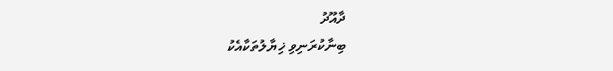ދާއޫދު
ބިނާކުރަނިވި ޚިޔާލުތަކާއެކު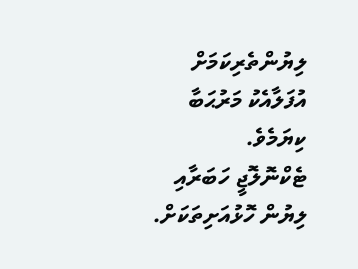ލިޔުންތެރިކަމަށް އުފަލާއެކު މަރުޙަބާ ކިޔަމެވެ.
ޓެކްނޮލޮޖީ ހަބަރާއި ލިޔުން ހޮޅުއަށިތަކަށް.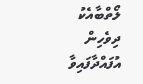ލޯތްބާއެކު ދިވެހިން އުފައްދާފައިވާ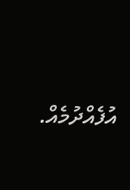އުފެއްދުމެއް.